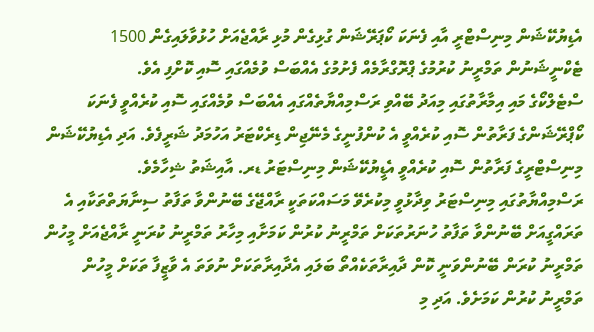އެޑިޔުކޭޝަން މިނިސްޓްރީ އާއި ފެނަކަ ކޯޕަރޭޝަން ގުޅިގެން މުޅި ރާއްޖެއަށް ހުޅުވާލައިގެން 1500 ޓެކްނީޝަނުން ތަމްރީނު ކުރުމުގެ ޕްރޮގްރާމެއް ފެށުމުގެ އެއްބަސް ވުމެއްގައި ސޮއި ކޮށްފި އެވެ.
ސްޓެލްކޯގެ މައި އިމާރާތުގައި މިއަދު ބޭއްވި ރަސްމިއްޔާތެއްގައި އެއްބަސް ވުމެއްގައި ސޮއި ކުރެއްވީ ފެނަކަ ކޯޕްރޭޝަންގެ ފަރާތުން ސޮއި ކުރެއްވީ އެ ކުންފުނީގެ މެނޭޖިން ޑިރެކްޓަރު އަހުމަދު ޝަރީފެވެ. އަދި އެޑިޔުކޭޝަން މިނިސްޓްރީގެ ފަރާތުން ސޮއި ކުރެއްވީ އެޑީޔުކޭޝަން މިނިސްޓަރު ޑރ. އާއިޝަތު ޝިހާމެވެ.
ރަސްމިއްޔާތުގައި މިނިސްޓަރު ވިދާޅުވީ މިކުރެވޭ މަސައްކަތަކީ ރާއްޖޭގެ ބޭނުންވާ ތަފާތު ސިނާޔަތްތަކާއި އެ ތަރައްގީއަށް ބޭނުންވާ ތަފާތު ހުނަރުތަކަށް ތަމްރީނު ކުރުން ކަމަށާއި މިހާރު ތަމްރީނު ކުރަނީ ރާއްޖެއަށް މީހުން ތަމްރީނު ކުރަން ބޭނުންވަނީ ކޮން ދާއިރާތަކެއްތޯ ބަލައި އެދާއިރާތަކަށް ނުވަތަ އެ ވާޒީފާ ތަކަށް މީހުން ތަމްރީނު ކުރުން ކަމަށެވެ. އަދި މި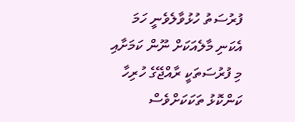ފުރުސަތު ހުޅުވާލެވެނީ ހަމަ އެކަނި މާލެއަކަށް ނޫން ކަމަށާއި މި ފުރުސަތަކީ ރާއްޖޭގެ ހުރިހާ ކަންކޮޅު ތަކަކަށްވެސް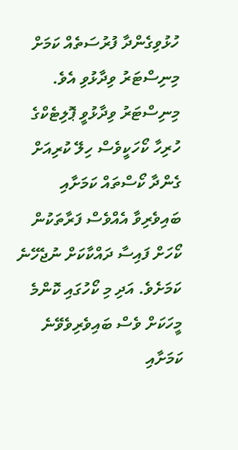ހުޅުވިގެންދާ ފުރުސަތެއް ކަމަށް މިނިސްޓަރު ވިދާޅުވި އެވެ.
މިނިސްޓަރު ވިދާޅުވީ ޕޮލިޓެކްގެ ހުރިހާ ކޯހަކީވެސް ހިލޭ ކުރިއަށް ގެންދާ ކޯސްތައް ކަމަށާއި ބައިވެރިވާ އެއްވެސް ފަރާތަކުން ކޯހަށް ފައިސާ ދައްކާކަށް ނުޖެހޭނެ ކަމަށެވެ. އަދި މި ކޯހުގައި ކޮންމެ މީހަކަށް ވެސް ބައިވެރިވެވޭނެ ކަމަށާއި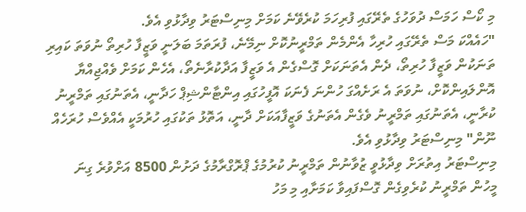މި ކޯސް ހަމަސް ދުވަހުގެ ތެރޭގައި ފުރިހަމަ ކުރެވޭނެ ކަމަށް މިނިސްޓަރު ވިދާޅުވި އެވެ.
"ހައެއްކަ މަސް ތެރޭގައި ހުރިހާ އެންމެން ތަމްރީނުކޮށް ނިމޭނެ، ފުރަތަމަ ބަލަނީ ވަޒީފާ ހުރިތޯ ނުވަތަ ކައިރި ތަނަކުން ވަޒީފާ ހުރިތޯ، ދެން އެތަނަކަށް ގޮސްގެން އެ ވަޒީފާ އަދާކުރާނެތޯ، އެހެން ކަމަށް ވެއްޖިއްޔާ އޮންލައިންކޮށް، ނުވަތަ އެ ރަށެއްގަ ހުންނަ ފެނަކަ އޮފީހުގައި އިންޓާންޝިޕް ހަދާނީ، އެތަނުގައި ތަމްރީނު ކުރާނީ، އެތަނުގައި ތަމްރީނު ވެގެން އެތަނުގެ ވަޒީފާއަކަށް ދާނީ، އަތޮޅު ތަކުގައި ހުރުމަކީ އެއްވެސް ހުރަހެއް ނޫން" މިނިސްޓަރު ވިދާޅުވި އެވެ.
މިނިސްޓަރު އިތުރަށް ވިދާޅުވީ ޒުވާނުން ތަމްރީނު ކުރުމުގެ ޕްރޮގްރާމުގެ ދަށުން 8500 އަށްވުރެ ގިނަ މީހުން ތަމްރީނު ކުރެވިގެން ގޮސްފައިވާ ކަމަށާއި މި މަހު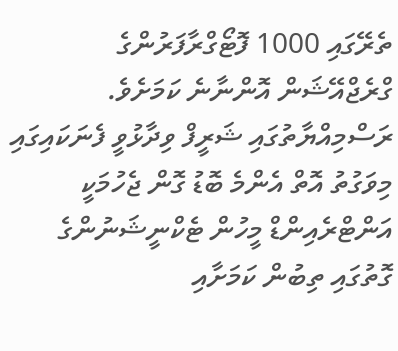ތެރޭގައި 1000 ފޮޓޯގްރާފަރުންގެ ގްރެޖްއޭޝަން އޮންނާނެ ކަމަށެވެ.
ރަސްމިއްޔާތުގައި ޝަރީފް ވިދާޅުވީ ފެނަކައިގައި މިވަގުތު އޮތް އެންމެ ބޮޑު ގޮން ޖެހުމަކީ އަންޓްރެއިންޑް މީހުން ޓެކްނީޝަނުންގެ ގޮތުގައި ތިބުން ކަމަށާއި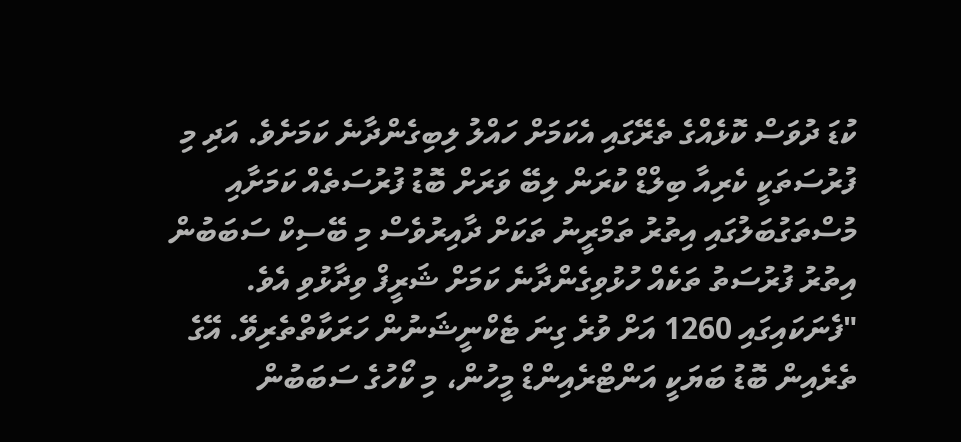ކުޑަ ދުވަސް ކޮޅެއްގެ ތެރޭގައި އެކަމަށް ހައްލު ލިބިގެންދާނެ ކަމަށެވެ. އަދި މި ފުރުސަތަކީ ކެރިއާ ބިލްޑް ކުރަން ލިބޭ ވަރަށް ބޮޑު ފުރުސަތެއް ކަމަށާއި މުސްތަގުބަލުގައި އިތުރު ތަމްރީނު ތަކަށް ދާއިރުވެސް މި ބޭސިކް ސަބަބުން އިތުރު ފުރުސަތު ތަކެއް ހުޅުވިގެންދާނެ ކަމަށް ޝަރީފް ވިދާޅުވި އެވެ.
"ފެނަކައިގައި 1260 އަށް ވުރެ ގިނަ ޓެކްނީޝަނުން ހަރަކާތްތެރިވޭ. އޭގެ ތެރެއިން ބޮޑު ބަޔަކީ އަންޓްރެއިންޑް މީހުން، މި ކޯހުގެ ސަބަބުން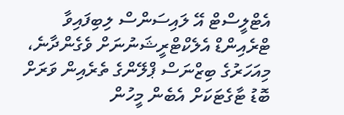އެޓްލީސްޓް އޭ ލައިސަންސް ލިބިފައިވާ ޓްރެއިންޑް އެލެކްޓްރީޝަނުނަށް ވެގެންދާނެ، މިއަހަރުގެ ބިޒްނަސް ޕްލޭންގެ ތެރެއިން ވަރަށް ބޮޑު ޓާގެޓަކަށް އެބެން މީހުން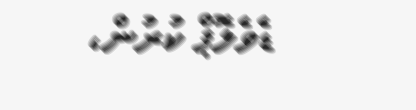ޑެވެލޮޕް ކުރުން،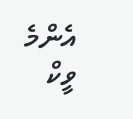އެންމެ ވީކް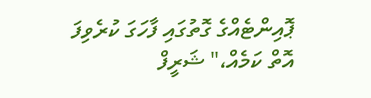ޕޮއިންޓެއްގެ ގޮތުގައި ފާހަގަ ކުރެވިފަ އޮތް ކަމެއް،" ޝަރީފް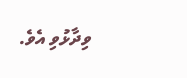ވިދާޅުވި އެވެ.